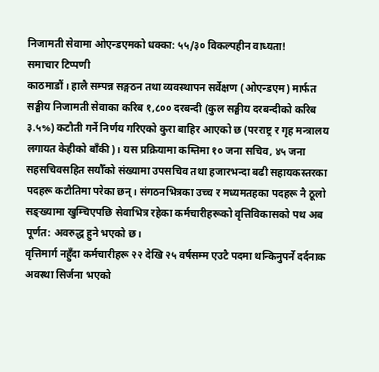निजामती सेवामा ओएन्डएमको धक्का: ५५/३० विकल्पहीन वाध्यता!
समाचार टिप्पणी
काठमाडौं। हालै सम्पन्न सङ्गठन तथा व्यवस्थापन सर्वेक्षण (ओएन्डएम) मार्फत सङ्घीय निजामती सेवाका करिब १,८०० दरबन्दी (कुल सङ्घीय दरबन्दीको करिब ३.५%) कटौती गर्ने निर्णय गरिएको कुरा बाहिर आएको छ (परराष्ट्र र गृह मन्त्रालय लगायत केहीको बाँकी)। यस प्रक्रियामा कम्तिमा १० जना सचिव, ४५ जना सहसचिवसहित सयौँको संख्यामा उपसचिव तथा हजारभन्दा बढी सहायकस्तरका पदहरू कटौतिमा परेका छन्। संगठनभित्रका उच्च र मध्यमतहका पदहरू नै ठूलो सङ्ख्यामा खुम्चिएपछि सेवाभित्र रहेका कर्मचारीहरूको वृत्तिविकासको पथ अब पूर्णत: अवरुद्ध हुने भएको छ।
वृत्तिमार्ग नहुँदा कर्मचारीहरू २२ देखि २५ वर्षसम्म एउटै पदमा थन्किनुपर्ने दर्दनाक अवस्था सिर्जना भएको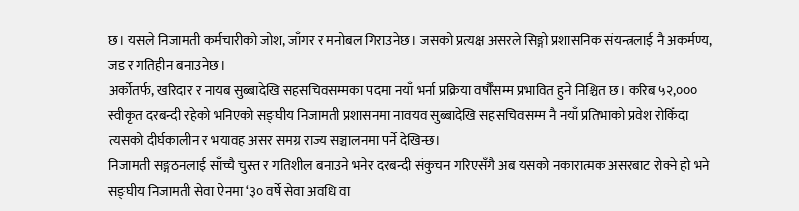छ। यसले निजामती कर्मचारीको जोश, जाँगर र मनोबल गिराउनेछ। जसको प्रत्यक्ष असरले सिङ्गो प्रशासनिक संयन्त्रलाई नै अकर्मण्य, जड र गतिहीन बनाउनेछ।
अर्कोतर्फ, खरिदार र नायब सुब्बादेखि सहसचिवसम्मका पदमा नयाँ भर्ना प्रक्रिया वर्षौँसम्म प्रभावित हुने निश्चित छ। करिब ५२,००० स्वीकृत दरबन्दी रहेको भनिएको सङ्घीय निजामती प्रशासनमा नावयव सुब्बादेखि सहसचिवसम्म नै नयाँ प्रतिभाको प्रवेश रोकिँदा त्यसको दीर्घकालीन र भयावह असर समग्र राज्य सञ्चालनमा पर्ने देखिन्छ।
निजामती सङ्गठनलाई साँच्चै चुस्त र गतिशील बनाउने भनेर दरबन्दी संकुचन गरिएसँगै अब यसको नकारात्मक असरबाट रोक्ने हो भने सङ्घीय निजामती सेवा ऐनमा ‘३० वर्षे सेवा अवधि वा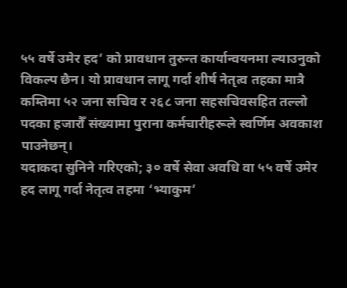५५ वर्षे उमेर हद’ को प्रावधान तुरुन्त कार्यान्वयनमा ल्याउनुको विकल्प छैन। यो प्रावधान लागू गर्दा शीर्ष नेतृत्व तहका मात्रै कम्तिमा ५२ जना सचिव र २६८ जना सहसचिवसहित तल्लो पदका हजारौँ संख्यामा पुराना कर्मचारीहरूले स्वर्णिम अवकाश पाउनेछन्।
यदाकदा सुनिने गरिएको; ३० वर्षे सेवा अवधि वा ५५ वर्षे उमेर हद लागू गर्दा नेतृत्व तहमा ‘भ्याकुम’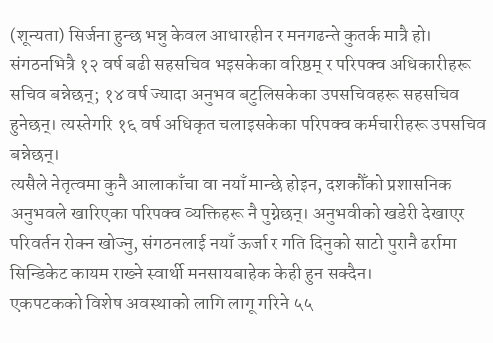(शून्यता) सिर्जना हुन्छ भन्नु केवल आधारहीन र मनगढन्ते कुतर्क मात्रै हो।
संगठनभित्रै १२ वर्ष बढी सहसचिव भइसकेका वरिष्ठम् र परिपक्व अधिकारीहरू सचिव बन्नेछन्; १४ वर्ष ज्यादा अनुभव बटुलिसकेका उपसचिवहरू सहसचिव हुनेछन्। त्यस्तेगरि १६ वर्ष अधिकृत चलाइसकेका परिपक्व कर्मचारीहरू उपसचिव बन्नेछन्।
त्यसैले नेतृत्वमा कुनै आलाकाँचा वा नयाँ मान्छे होइन, दशकौँको प्रशासनिक अनुभवले खारिएका परिपक्व व्यक्तिहरू नै पुग्नेछन्। अनुभवीको खडेरी देखाएर परिवर्तन रोक्न खोज्नु, संगठनलाई नयाँ ऊर्जा र गति दिनुको साटो पुरानै ढर्रामा सिन्डिकेट कायम राख्ने स्वार्थी मनसायबाहेक केही हुन सक्दैन।
एकपटकको विशेष अवस्थाको लागि लागू गरिने ५५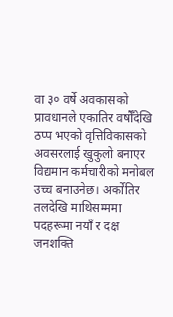वा ३० वर्षे अवकासको प्रावधानले एकातिर वर्षौँदेखि ठप्प भएको वृत्तिविकासको अवसरलाई खुकुलो बनाएर विद्यमान कर्मचारीको मनोबल उच्च बनाउनेछ। अर्कोतिर तलदेखि माथिसम्ममा पदहरूमा नयाँ र दक्ष जनशक्ति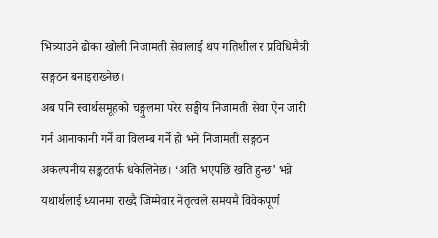भित्र्याउने ढोका खोली निजामती सेवालाई थप गतिशील र प्रविधिमैत्री सङ्गठन बनाइराख्नेछ।
अब पनि स्वार्थसमूहको चङ्गुलमा परेर सङ्घीय निजामती सेवा ऐन जारी गर्न आनाकानी गर्ने वा विलम्ब गर्ने हो भने निजामती सङ्गठन अकल्पनीय सङ्कटतर्फ धकेलिनेछ। ‘अति भएपछि खति हुन्छ’ भन्ने यथार्थलाई ध्यानमा राख्दै जिम्मेवार नेतृत्वले समयमै विवेकपूर्ण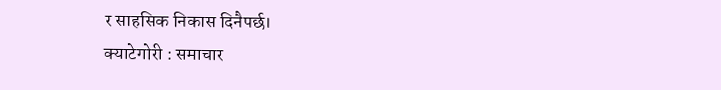र साहसिक निकास दिनैपर्छ।
क्याटेगोरी : समाचार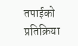तपाईको प्रतिक्रिया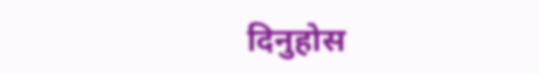दिनुहोस